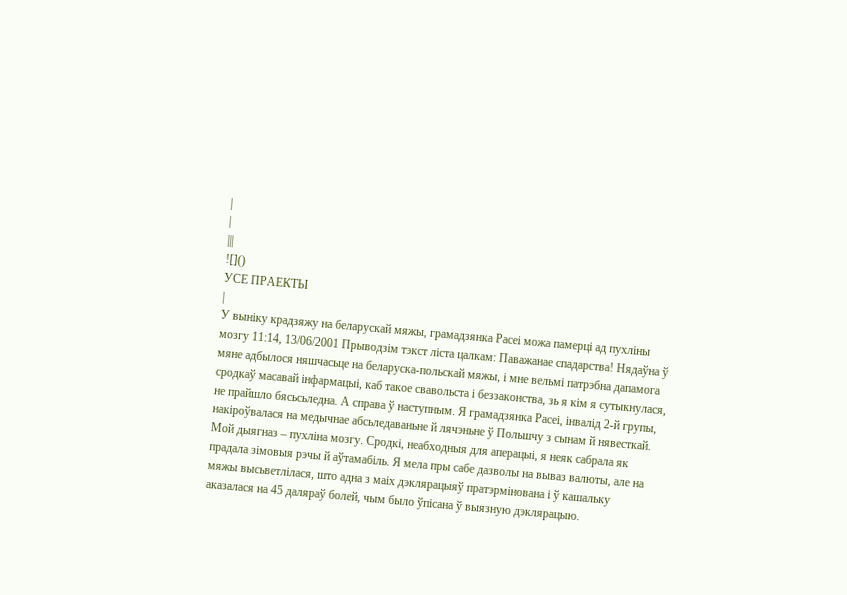|
|
|||
![]()
УСЕ ПРАЕКТЫ
|
У выніку крадзяжу на беларускай мяжы, грамадзянка Расеі можа памерці ад пухліны мозгу 11:14, 13/06/2001 Прыводзім тэкст ліста цалкам: Паважанае спадарства! Нядаўна ў мяне адбылося няшчасьце на беларуска-польскай мяжы, і мне вельмі патрэбна дапамога сродкаў масавай інфармацыі, каб такое свавольста і беззаконства, зь я кім я сутыкнулася, не прайшло бясьсьледна. А справа ў наступным. Я грамадзянка Расеі, інвалід 2-й групы, накіроўвалася на медычнае абсьледаваньне й лячэньне ў Польшчу з сынам й нявесткай. Мой дыягназ – пухліна мозгу. Сродкі, неабходныя для аперацыі, я неяк сабрала як прадала зімовыя рэчы й аўтамабіль. Я мела пры сабе дазволы на вываз валюты, але на мяжы высьветлілася, што адна з маіх дэклярацыяў пратэрмінована і ў кашальку аказалася на 45 даляраў болей, чым было ўпісана ў выязную дэклярацыю.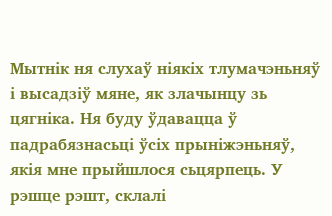Мытнік ня слухаў ніякіх тлумачэньняў і высадзіў мяне, як злачынцу зь цягніка. Ня буду ўдавацца ў падрабязнасьці ўсіх прыніжэньняў, якія мне прыйшлося сьцярпець. У рэшце рэшт, склалі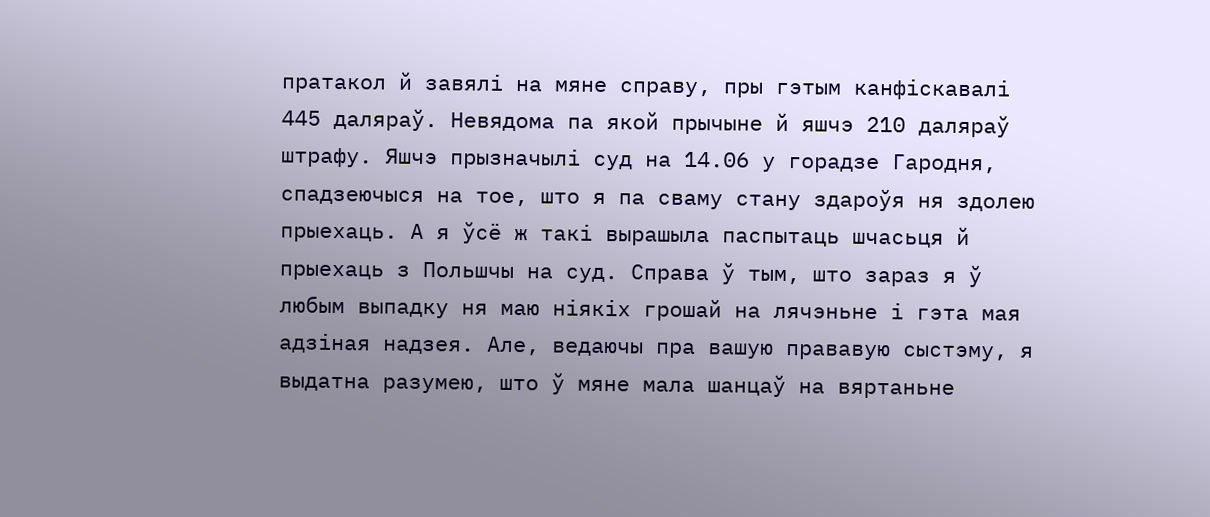пратакол й завялі на мяне справу, пры гэтым канфіскавалі 445 даляраў. Невядома па якой прычыне й яшчэ 210 даляраў штрафу. Яшчэ прызначылі суд на 14.06 у горадзе Гародня, спадзеючыся на тое, што я па сваму стану здароўя ня здолею прыехаць. А я ўсё ж такі вырашыла паспытаць шчасьця й прыехаць з Польшчы на суд. Справа ў тым, што зараз я ў любым выпадку ня маю ніякіх грошай на лячэньне і гэта мая адзіная надзея. Але, ведаючы пра вашую прававую сыстэму, я выдатна разумею, што ў мяне мала шанцаў на вяртаньне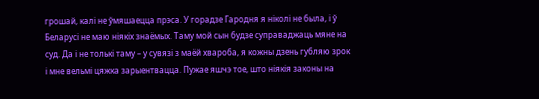грошай, калі не ўмяшаецца прэса. У горадзе Гародня я ніколі не была, і ў Беларусі не маю ніякіх знаёмых. Таму мой сын будзе суправаджаць мяне на суд. Да і не толькі таму – у сувязі з маёй хвароба, я кожны дзень губляю зрок і мне вельмі цяжка зарыентвацца. Пужае яшчэ тое, што ніякія законы на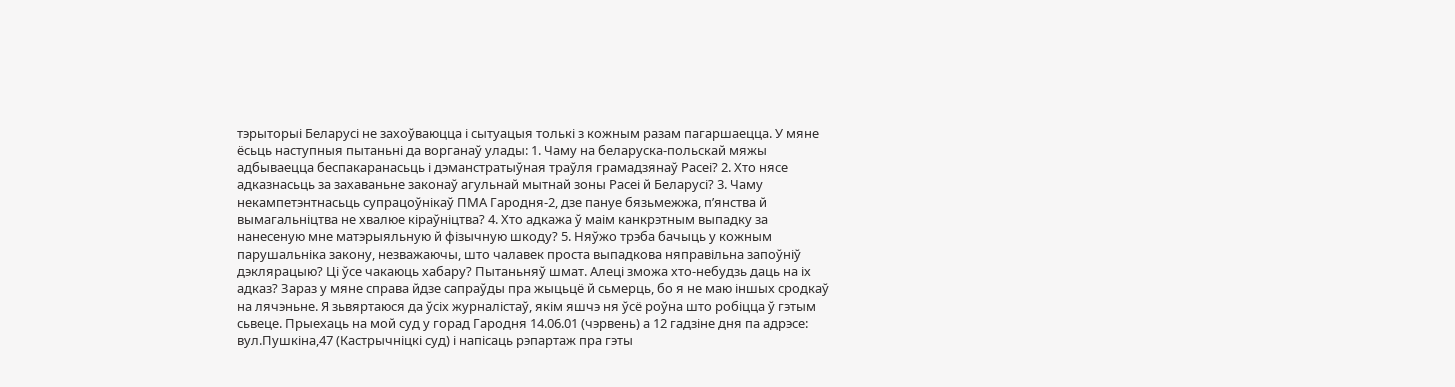тэрыторыі Беларусі не захоўваюцца і сытуацыя толькі з кожным разам пагаршаецца. У мяне ёсьць наступныя пытаньні да ворганаў улады: 1. Чаму на беларуска-польскай мяжы адбываецца беспакаранасьць і дэманстратыўная траўля грамадзянаў Расеі? 2. Хто нясе адказнасьць за захаваньне законаў агульнай мытнай зоны Расеі й Беларусі? 3. Чаму некампетэнтнасьць супрацоўнікаў ПМА Гародня-2, дзе пануе бязьмежжа, п’янства й вымагальніцтва не хвалюе кіраўніцтва? 4. Хто адкажа ў маім канкрэтным выпадку за нанесеную мне матэрыяльную й фізычную шкоду? 5. Няўжо трэба бачыць у кожным парушальніка закону, незважаючы, што чалавек проста выпадкова няправільна запоўніў дэклярацыю? Ці ўсе чакаюць хабару? Пытаньняў шмат. Алеці зможа хто-небудзь даць на іх адказ? Зараз у мяне справа йдзе сапраўды пра жыцьцё й сьмерць, бо я не маю іншых сродкаў на лячэньне. Я зьвяртаюся да ўсіх журналістаў, якім яшчэ ня ўсё роўна што робіцца ў гэтым сьвеце. Прыехаць на мой суд у горад Гародня 14.06.01 (чэрвень) а 12 гадзіне дня па адрэсе: вул.Пушкіна,47 (Кастрычніцкі суд) і напісаць рэпартаж пра гэты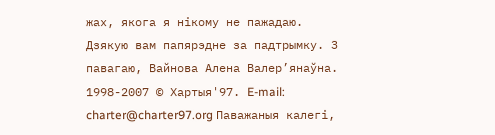жах, якога я нікому не пажадаю. Дзякую вам папярэдне за падтрымку. З павагаю, Вайнова Алена Валер’янаўна.
1998-2007 © Хартыя'97. E-mail: charter@charter97.org Паважаныя кaлегi,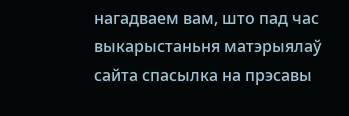нагадваем вам, што пад час выкарыстаньня матэрыялаў сайта спасылка на прэсавы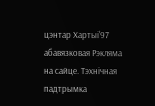цэнтар Хартыi'97 абавязковая Рэкляма на сайце. Тэхнічная падтрымка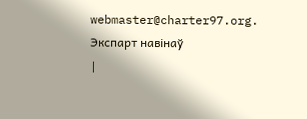webmaster@charter97.org. Экспарт навiнаў
|